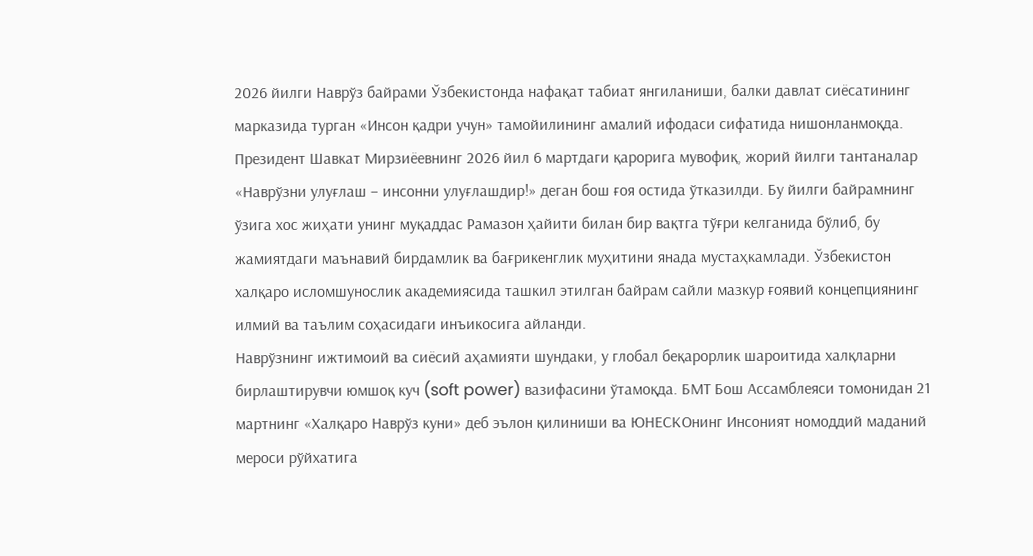2026 йилги Наврўз байрами Ўзбекистонда нафақат табиат янгиланиши, балки давлат сиёсатининг марказида турган «Инсон қадри учун» тамойилининг амалий ифодаси сифатида нишонланмоқда. Президент Шавкат Мирзиёевнинг 2026 йил 6 мартдаги қарорига мувофиқ, жорий йилги тантаналар «Наврўзни улуғлаш – инсонни улуғлашдир!» деган бош ғоя остида ўтказилди. Бу йилги байрамнинг ўзига хос жиҳати унинг муқаддас Рамазон ҳайити билан бир вақтга тўғри келганида бўлиб, бу жамиятдаги маънавий бирдамлик ва бағрикенглик муҳитини янада мустаҳкамлади. Ўзбекистон халқаро исломшунослик академиясида ташкил этилган байрам сайли мазкур ғоявий концепциянинг илмий ва таълим соҳасидаги инъикосига айланди.
Наврўзнинг ижтимоий ва сиёсий аҳамияти шундаки, у глобал беқарорлик шароитида халқларни бирлаштирувчи юмшоқ куч (soft power) вазифасини ўтамоқда. БМТ Бош Ассамблеяси томонидан 21 мартнинг «Халқаро Наврўз куни» деб эълон қилиниши ва ЮНЕСКОнинг Инсоният номоддий маданий мероси рўйхатига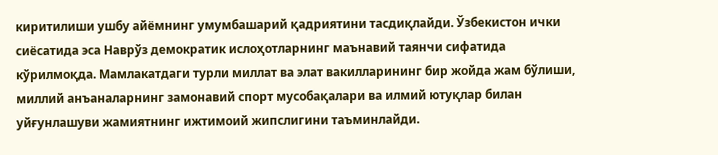киритилиши ушбу айёмнинг умумбашарий қадриятини тасдиқлайди. Ўзбекистон ички сиёсатида эса Наврўз демократик ислоҳотларнинг маънавий таянчи сифатида кўрилмоқда. Мамлакатдаги турли миллат ва элат вакилларининг бир жойда жам бўлиши, миллий анъаналарнинг замонавий спорт мусобақалари ва илмий ютуқлар билан уйғунлашуви жамиятнинг ижтимоий жипслигини таъминлайди.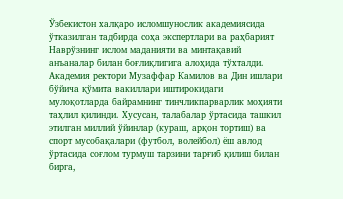Ўзбекистон халқаро исломшунослик академиясида ўтказилган тадбирда соҳа экспертлари ва раҳбарият Наврўзнинг ислом маданияти ва минтақавий анъаналар билан боғлиқлигига алоҳида тўхталди. Академия ректори Музаффар Камилов ва Дин ишлари бўйича қўмита вакиллари иштирокидаги мулоқотларда байрамнинг тинчликпарварлик моҳияти таҳлил қилинди. Хусусан, талабалар ўртасида ташкил этилган миллий ўйинлар (кураш, арқон тортиш) ва спорт мусобақалари (футбол, волейбол) ёш авлод ўртасида соғлом турмуш тарзини тарғиб қилиш билан бирга,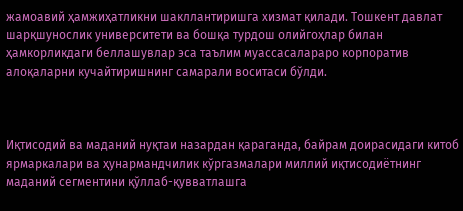жамоавий ҳамжиҳатликни шакллантиришга хизмат қилади. Тошкент давлат шарқшунослик университети ва бошқа турдош олийгоҳлар билан ҳамкорликдаги беллашувлар эса таълим муассасалараро корпоратив алоқаларни кучайтиришнинг самарали воситаси бўлди.



Иқтисодий ва маданий нуқтаи назардан қараганда, байрам доирасидаги китоб ярмаркалари ва ҳунармандчилик кўргазмалари миллий иқтисодиётнинг маданий сегментини қўллаб-қувватлашга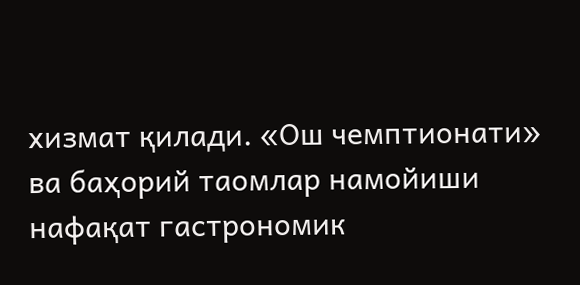хизмат қилади. «Ош чемптионати» ва баҳорий таомлар намойиши нафақат гастрономик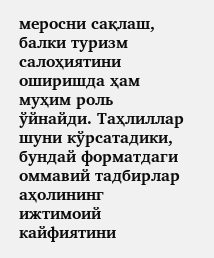меросни сақлаш, балки туризм салоҳиятини оширишда ҳам муҳим роль ўйнайди. Таҳлиллар шуни кўрсатадики, бундай форматдаги оммавий тадбирлар аҳолининг ижтимоий кайфиятини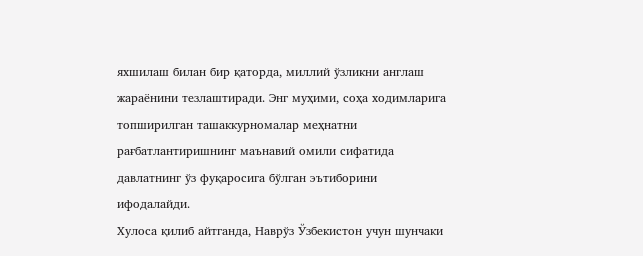яхшилаш билан бир қаторда, миллий ўзликни англаш жараёнини тезлаштиради. Энг муҳими, соҳа ходимларига топширилган ташаккурномалар меҳнатни рағбатлантиришнинг маънавий омили сифатида давлатнинг ўз фуқаросига бўлган эътиборини ифодалайди.
Хулоса қилиб айтганда, Наврўз Ўзбекистон учун шунчаки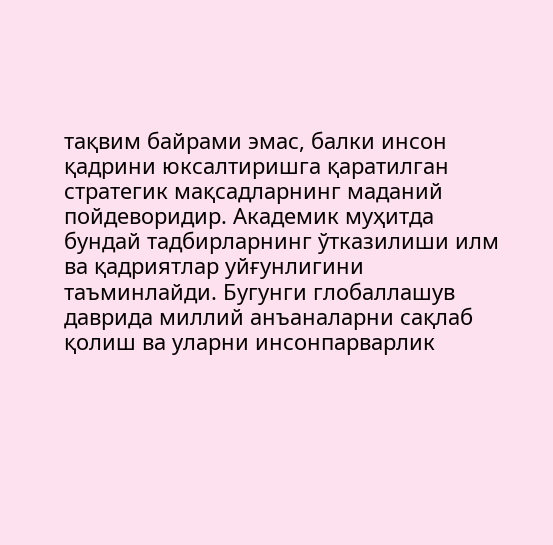тақвим байрами эмас, балки инсон қадрини юксалтиришга қаратилган стратегик мақсадларнинг маданий пойдеворидир. Академик муҳитда бундай тадбирларнинг ўтказилиши илм ва қадриятлар уйғунлигини таъминлайди. Бугунги глобаллашув даврида миллий анъаналарни сақлаб қолиш ва уларни инсонпарварлик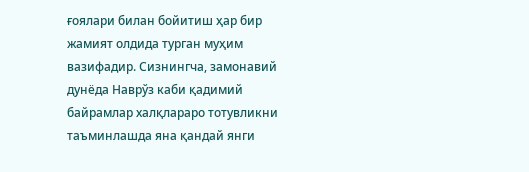ғоялари билан бойитиш ҳар бир жамият олдида турган муҳим вазифадир. Сизнингча, замонавий дунёда Наврўз каби қадимий байрамлар халқлараро тотувликни таъминлашда яна қандай янги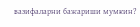вазифаларни бажариши мумкин?